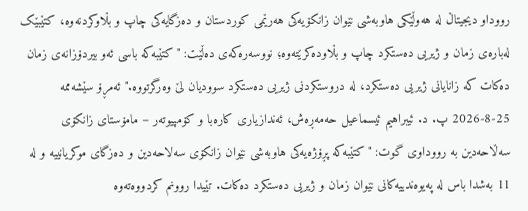رووداو دیجیتاڵ لە هەوڵێکی هاوبەشی نێوان زانکۆیەکی هەرێمی کوردستان و دەزگایەکی چاپ و بڵاوکردنەوە، کتێبێک لەبارەی زمان و ژیریی دەستکرد چاپ و بڵاودەکرێتەوە؛ نووسەرەکەی دەڵێت: "کتێبەکە باسی ئەو بیردۆزانەی زمان دەکات کە زانایانی ژیریی دەستکرد، لە دروستکردنی ژیریی دەستکرد سوودیان لێ وەرگرتووە." ئەمڕۆ سێشەممە 25-8-2026 پ. د. ئیبراهیم ئیسماعیل حەمەڕەش، ئەندازیاری کارەبا و کۆمپیوتەر – مامۆستای زانکۆی سەڵاحەدین بە رووداوی گوت: "کتێبەکە پڕۆژەیەکی هاوبەشی نێوان زانکۆی سەلاحەدین و دەزگای موکریانییە و لە 11 بەشدا باس لە پەیوەندییەکانی نێوان زمان و ژیریی دەستکرد دەکات. تێیدا روونم کردووەتەوە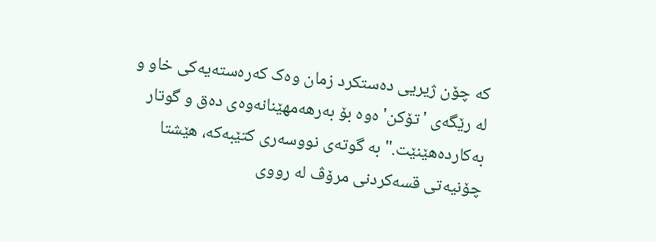کە چۆن ژیریی دەستکرد زمان وەک کەرەستەیەکی خاو و لە رێگەی 'تۆکن'ەوە بۆ بەرهەمهێنانەوەی دەق و گوتار بەکاردەهێنێت." بە گوتەی نووسەری کتێبەکە، هێشتا چۆنیەتی قسەکردنی مرۆڤ لە رووی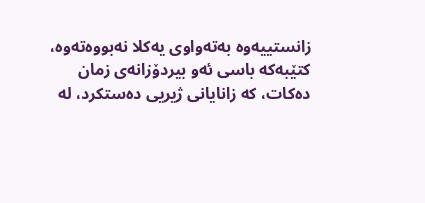زانستییەوە بەتەواوی یەکلا نەبووەتەوە، کتێبەکە باسی ئەو بیردۆزانەی زمان دەکات، کە زانایانی ژیریی دەستکرد، لە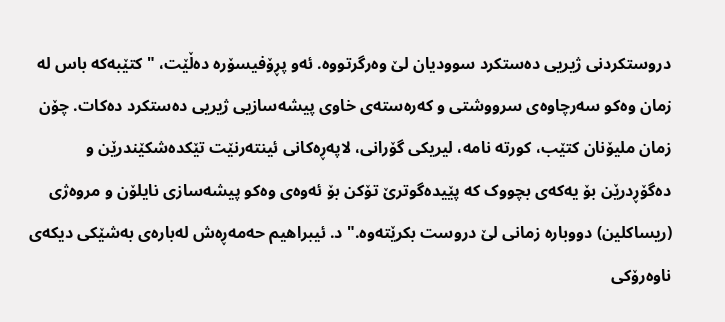دروستکردنی ژیریی دەستکرد سوودیان لێ وەرگرتووە. ئەو پڕۆفیسۆرە دەڵێت، "کتێبەکە باس لە زمان وەکو سەرچاوەی سرووشتی و کەرەستەی خاوی پیشەسازیی ژیریی دەستکرد دەکات. چۆن زمان ملیۆنان کتێب، کورتە نامە، لیریکی گۆرانی، لاپەڕەکانی ئینتەرنێت تێکدەشکێندرێن و دەگۆڕدرێن بۆ یەکەی بچووک کە پێیدەگوترێ تۆکن بۆ ئەوەی وەکو پیشەسازی نایلۆن و مروەژی (ریساکلین) دووبارە زمانی لێ دروست بکرێتەوە." د. ئیبراهیم حەمەڕەش لەبارەی بەشێکی دیکەی ناوەرۆکی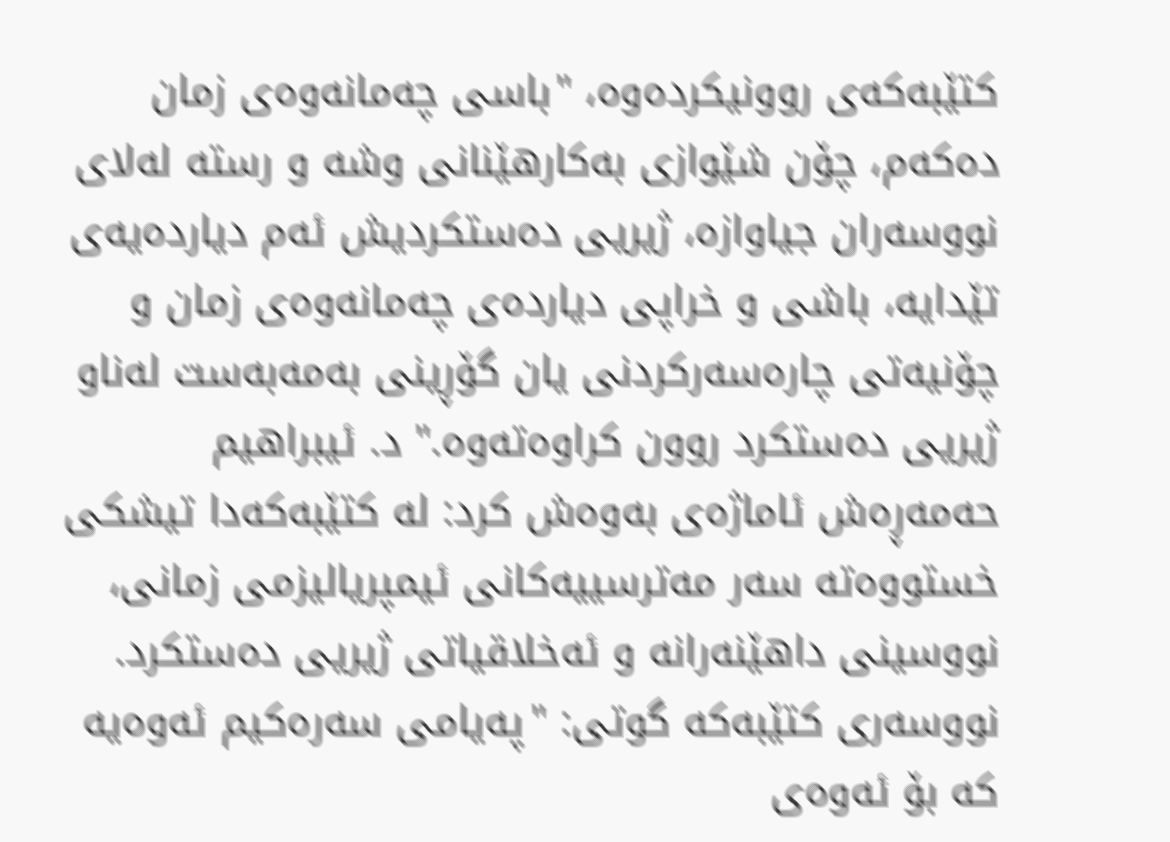کتێبەکەی روونیکردەوە، "باسی چەمانەوەی زمان دەکەم، چۆن شێوازی بەکارهێنانی وشە و رستە لەلای نووسەران جیاوازە، ژیریی دەستکردیش ئەم دیاردەیەی تێدایە، باشی و خراپی دیاردەی چەمانەوەی زمان و چۆنیەتی چارەسەرکردنی یان گۆڕینی بەمەبەست لەناو ژیریی دەستکرد روون کراوەتەوە." د. ئیبراهیم حەمەڕەش ئاماژەی بەوەش کرد: لە کتێبەکەدا تیشکی خستووەتە سەر مەترسییەکانی ئیمپریالیزمی زمانی، نووسینی داهێنەرانە و ئەخلاقیاتی ژیریی دەستکرد. نووسەری کتێبەکە گوتی: "پەیامی سەرەکیم ئەوەیە کە بۆ ئەوەی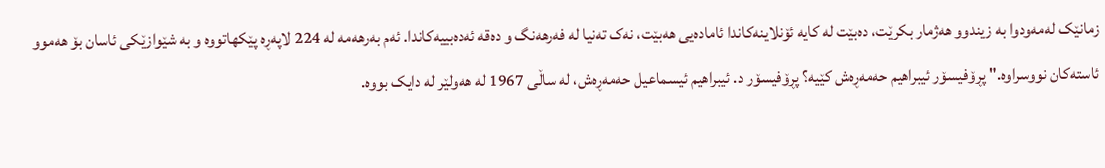زمانێک لەمەودوا بە زیندوو هەژمار بکرێت، دەبێت لە کایە ئۆنلاینەکاندا ئامادەیی هەبێت، نەک تەنیا لە فەرهەنگ و دەقە ئەدەبییەکاندا. ئەم بەرهەمە لە 224 لاپەڕە پێکهاتووە و بە شێوازێکی ئاسان بۆ هەموو ئاستەکان نووسراوە." پڕۆفیسۆر ئیبراهیم حەمەڕەش کێیە؟ پڕۆفیسۆر د. ئیبراهیم ئیسماعیل حەمەڕەش، لە ساڵی 1967 لە هەولێر لە دایک بووە.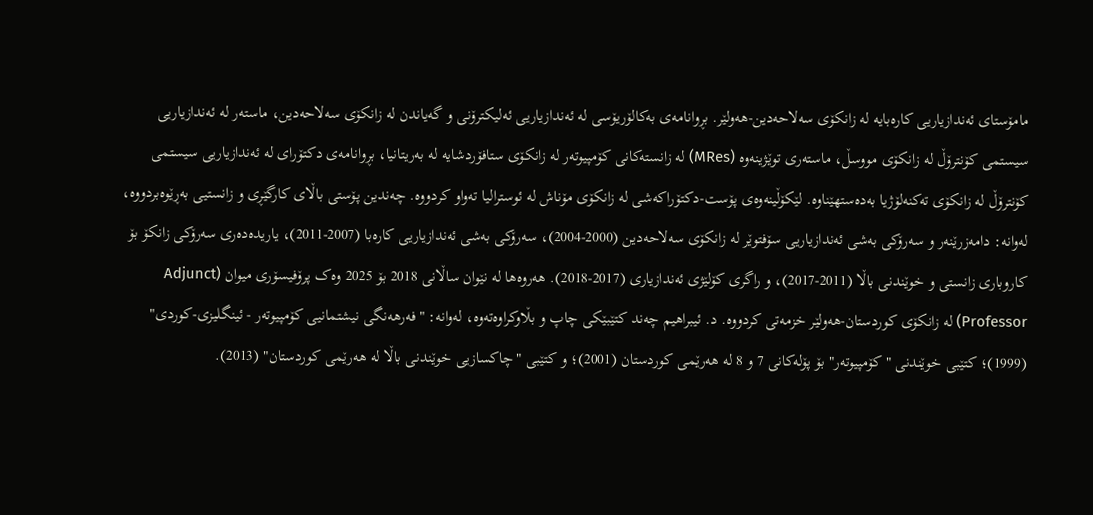مامۆستای ئەندازیاریی کارەبایە لە زانکۆی سەلاحەدین-هەولێر. بڕوانامەی بەکالۆریۆسی لە ئەندازیاریی ئەلیکترۆنی و گەیاندن لە زانکۆی سەلاحەدین، ماستەر لە ئەندازیاریی سیستمی کۆنترۆڵ لە زانکۆی مووسڵ، ماستەری توێژینەوە (MRes) لە زانستەکانی کۆمپیوتەر لە زانکۆی ستافۆردشایە لە بەریتانیا، بڕوانامەی دکتۆرای لە ئەندازیاریی سیستمی کۆنترۆڵ لە زانکۆی تەکنەلۆژیا بەدەستهێناوە. لێکۆڵینەوەی پۆست-دکتۆراکەشی لە زانکۆی مۆناش لە ئوسترالیا تەواو کردووە. چەندین پۆستی باڵای کارگێڕی و زانستیی بەڕێوەبردووە، لەوانە: دامەزرێنەر و سەرۆکی بەشی ئەندازیاریی سۆفتوێر لە زانکۆی سەلاحەدین (2000-2004)، سەرۆکی بەشی ئەندازیاریی کارەبا (2007-2011)، یاریدەدەری سەرۆکی زانکۆ بۆ کاروباری زانستی و خوێندنی باڵا (2011-2017)، و راگری کۆلێژی ئەندازیاری (2017-2018). هەروەها لە نێوان ساڵانی 2018 بۆ 2025 وەک پرۆفیسۆری میوان (Adjunct Professor) لە زانکۆی کوردستان-هەولێر خزمەتی کردووە. د. ئیبراهیم چەند کتێبێکی چاپ و بڵاوکراوەتەوە، لەوانە: "فەرهەنگی نیشتمانیی کۆمپیوتەر - ئینگلیزی-کوردی" (1999)؛ کتێبی خوێندنی "کۆمپیوتەر" بۆ پۆلەکانی 7 و 8 لە هەرێمی کوردستان (2001)؛ و کتێبی "چاکسازیی خوێندنی باڵا لە هەرێمی کوردستان" (2013).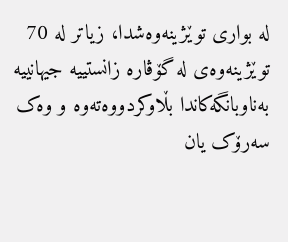لە بواری توێژینەوەشدا، زیاتر لە 70 توێژینەوەی لە گۆڤارە زانستییە جیهانییە بەناوبانگەکاندا بڵاوکردووەتەوە و وەک سەرۆک یان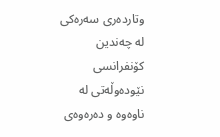وتاردەری سەرەکی لە چەندین کۆنفرانسی نێودەوڵەتی لە ناوەوە و دەرەوەی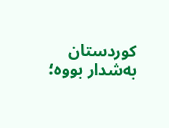کوردستان بەشدار بووە؛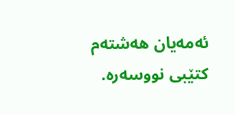ئەمەیان هەشتەم کتێبی نووسەرە.